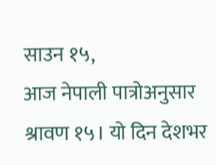साउन १५,
आज नेपाली पात्रोअनुसार श्रावण १५। यो दिन देशभर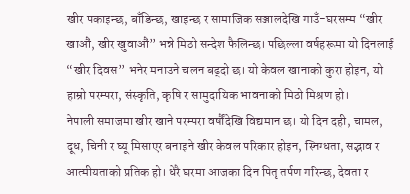खीर पकाइन्छ, बाँडिन्छ, खाइन्छ र सामाजिक सञ्जालदेखि गाउँ-घरसम्म “खीर खाऔं, खीर खुवाऔं” भन्ने मिठो सन्देश फैलिन्छ। पछिल्ला वर्षहरूमा यो दिनलाई “खीर दिवस” भनेर मनाउने चलन बढ्दो छ। यो केवल खानाको कुरा होइन, यो हाम्रो परम्परा, संस्कृति, कृषि र सामुदायिक भावनाको मिठो मिश्रण हो।
नेपाली समाजमा खीर खाने परम्परा वर्षौंदेखि विद्यमान छ। यो दिन दही, चामल, दूध, चिनी र घ्यू मिसाएर बनाइने खीर केवल परिकार होइन, स्निग्धता, सद्भाव र आत्मीयताको प्रतिक हो। धेरै घरमा आजका दिन पितृ तर्पण गरिन्छ, देवता र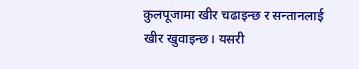कुलपूजामा खीर चढाइन्छ र सन्तानलाई खीर खुवाइन्छ। यसरी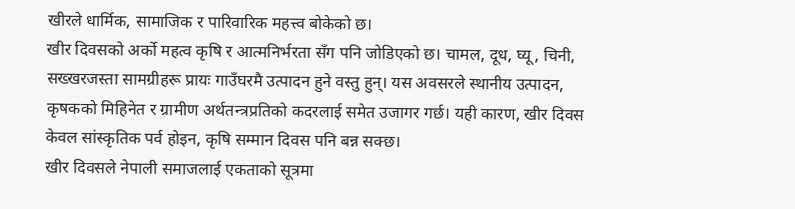खीरले धार्मिक, सामाजिक र पारिवारिक महत्त्व बोकेको छ।
खीर दिवसको अर्को महत्व कृषि र आत्मनिर्भरता सँग पनि जोडिएको छ। चामल, दूध, घ्यू, चिनी, सख्खरजस्ता सामग्रीहरू प्रायः गाउँघरमै उत्पादन हुने वस्तु हुन्। यस अवसरले स्थानीय उत्पादन, कृषकको मिहिनेत र ग्रामीण अर्थतन्त्रप्रतिको कदरलाई समेत उजागर गर्छ। यही कारण, खीर दिवस केवल सांस्कृतिक पर्व होइन, कृषि सम्मान दिवस पनि बन्न सक्छ।
खीर दिवसले नेपाली समाजलाई एकताको सूत्रमा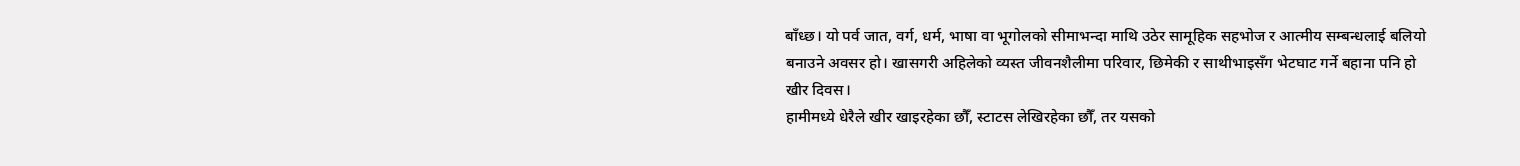बाँध्छ। यो पर्व जात, वर्ग, धर्म, भाषा वा भूगोलको सीमाभन्दा माथि उठेर सामूहिक सहभोज र आत्मीय सम्बन्धलाई बलियो बनाउने अवसर हो। खासगरी अहिलेको व्यस्त जीवनशैलीमा परिवार, छिमेकी र साथीभाइसँग भेटघाट गर्ने बहाना पनि हो खीर दिवस।
हामीमध्ये धेरैले खीर खाइरहेका छौँ, स्टाटस लेखिरहेका छौँ, तर यसको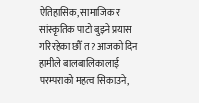ऐतिहासिक, सामाजिक र सांस्कृतिक पाटो बुझ्ने प्रयास गरिरहेका छौँ त? आजको दिन हामीले बालबालिकालाई परम्पराको महत्व सिकाउने,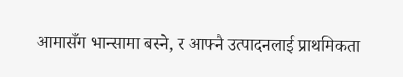आमासँग भान्सामा बस्ने, र आफ्नै उत्पादनलाई प्राथमिकता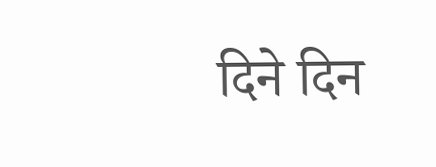दिने दिन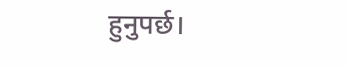हुनुपर्छ।